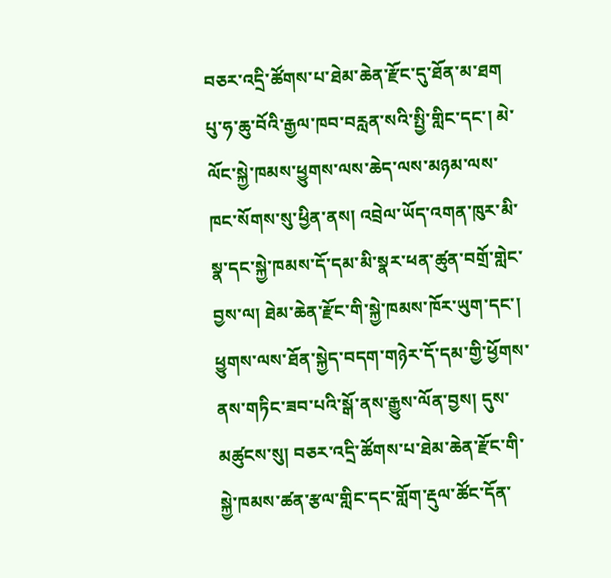བཅར་འདྲི་ཚོགས་པ་ཐེམ་ཆེན་རྫོང་དུ་ཐོན་མ་ཐག པུ་ཧ་ཆུ་བོའི་རྒྱལ་ཁབ་བརླན་སའི་སྤྱི་གླིང་དང་། མེ་ལོང་སྐྱེ་ཁམས་ཕྱུགས་ལས་ཆེད་ལས་མཉམ་ལས་ཁང་སོགས་སུ་ཕྱིན་ནས། འབྲེལ་ཡོད་འགན་ཁུར་མི་སྣ་དང་སྐྱེ་ཁམས་དོ་དམ་མི་སྣར་ཕན་ཚུན་བགྲོ་གླེང་བྱས་ལ། ཐེམ་ཆེན་རྫོང་གི་སྐྱེ་ཁམས་ཁོར་ཡུག་དང་། ཕྱུགས་ལས་ཐོན་སྐྱེད་བདག་གཉེར་དོ་དམ་གྱི་ཕྱོགས་ནས་གཏིང་ཟབ་པའི་སྒོ་ནས་རྒྱུས་ལོན་བྱས། དུས་མཚུངས་སུ། བཅར་འདྲི་ཚོགས་པ་ཐེམ་ཆེན་རྫོང་གི་སྐྱེ་ཁམས་ཚན་རྩལ་གླིང་དང་གློག་རྡུལ་ཚོང་དོན་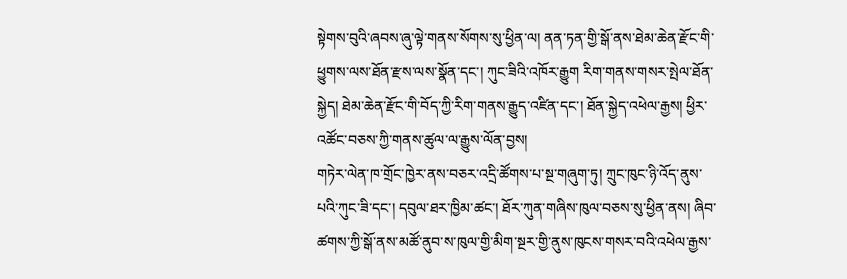སྟེགས་བུའི་ཞབས་ཞུ་ལྟེ་གནས་སོགས་སུ་ཕྱིན་ལ། ནན་ཏན་གྱི་སྒོ་ནས་ཐེམ་ཆེན་རྫོང་གི་ཕྱུགས་ལས་ཐོན་རྫས་ལས་སྣོན་དང་། ཀུང་ཟིའི་འཁོར་རྒྱུག རིག་གནས་གསར་སྤེལ་ཐོན་སྐྱེད། ཐེམ་ཆེན་རྫོང་གི་བོད་ཀྱི་རིག་གནས་རྒྱུད་འཛིན་དང་། ཐོན་སྐྱེད་འཕེལ་རྒྱས། ཕྱིར་འཚོང་བཅས་ཀྱི་གནས་ཚུལ་ལ་རྒྱུས་ལོན་བྱས།
གཏེར་ལེན་ཁ་གྲོང་ཁྱེར་ནས་བཅར་འདྲི་ཚོགས་པ་སྔ་གཞུག་ཏུ། ཀྲུང་ཁུང་ཉི་འོད་ནུས་པའི་ཀུང་ཟི་དང་། དབུལ་ཐར་ཁྱིམ་ཚང་། ཐོར་ཀུན་གཞིས་ཁུལ་བཅས་སུ་ཕྱིན་ནས། ཞིབ་ཚགས་ཀྱི་སྒོ་ནས་མཚོ་ནུབ་ས་ཁུལ་གྱི་མིག་སྔར་གྱི་ནུས་ཁུངས་གསར་བའི་འཕེལ་རྒྱས་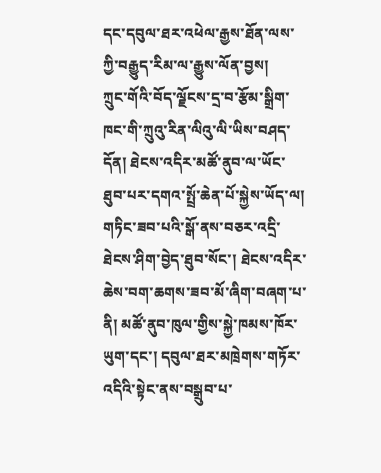དང་དབུལ་ཐར་འཕེལ་རྒྱས་ཐོན་ལས་ཀྱི་བརྒྱུད་རིམ་ལ་རྒྱུས་ལོན་བྱས།
ཀྲུང་གོའི་བོད་ལྗོངས་དྲ་བ་རྩོམ་སྒྲིག་ཁང་གི་ཀྲུའུ་རིན་ལིའུ་ལི་ཡིས་བཤད་དོན། ཐེངས་འདིར་མཚོ་ནུབ་ལ་ཡོང་ཐུབ་པར་དགའ་སྤྲོ་ཆེན་པོ་སྐྱེས་ཡོད་ལ། གཏིང་ཟབ་པའི་སྒོ་ནས་བཅར་འདྲི་ཐེངས་ཤིག་བྱེད་ཐུབ་སོང་། ཐེངས་འདིར་ཆེས་བག་ཆགས་ཟབ་མོ་ཞིག་བཞག་པ་ནི། མཚོ་ནུབ་ཁུལ་གྱིས་སྐྱེ་ཁམས་ཁོར་ཡུག་དང་། དབུལ་ཐར་མཁྲེགས་གཏོར་འདིའི་སྟེང་ནས་བསྒྲུབ་པ་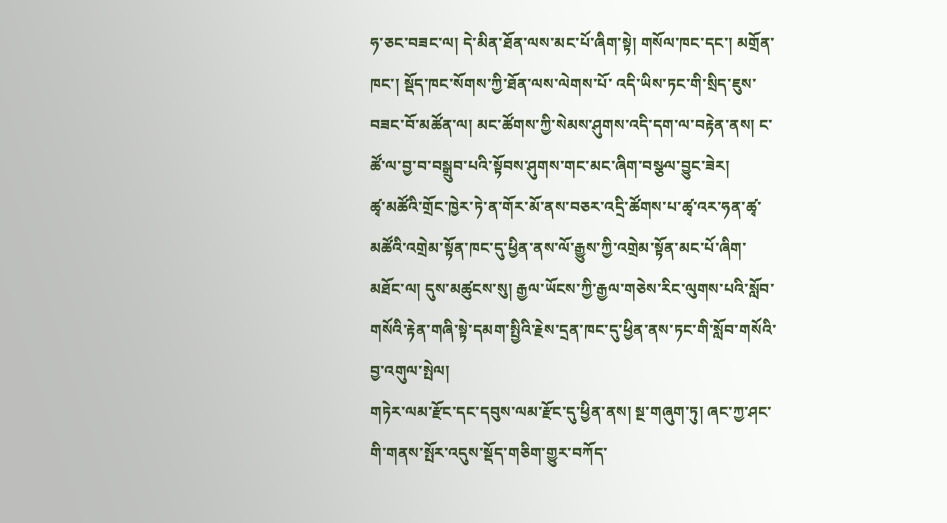ཧ་ཅང་བཟང་ལ། དེ་མིན་ཐོན་ལས་མང་པོ་ཞིག་སྟེ། གསོལ་ཁང་དང་། མགྲོན་ཁང་། སྡོད་ཁང་སོགས་ཀྱི་ཐོན་ལས་ལེགས་པོ་ འདི་ཡིས་ཏང་གི་སྲིད་ཇུས་བཟང་བོ་མཚོན་ལ། མང་ཚོགས་ཀྱི་སེམས་ཤུགས་འདི་དག་ལ་བརྟེན་ནས། ང་ཚོ་ལ་བྱ་བ་བསྒྲུབ་པའི་སྟོབས་ཤུགས་གང་མང་ཞིག་བསྩལ་བྱུང་ཟེར།
ཚྭ་མཚོའི་གྲོང་ཁྱེར་ཏེ་ན་གོར་མོ་ནས་བཅར་འདྲི་ཚོགས་པ་ཚྭ་འར་ཧན་ཚྭ་མཚོའི་འགྲེམ་སྟོན་ཁང་དུ་ཕྱིན་ནས་ལོ་རྒྱུས་ཀྱི་འགྲེམ་སྟོན་མང་པོ་ཞིག་མཐོང་ལ། དུས་མཚུངས་སུ། རྒྱལ་ཡོངས་ཀྱི་རྒྱལ་གཅེས་རིང་ལུགས་པའི་སློབ་གསོའི་རྟེན་གཞི་སྟེ་དམག་སྤྱིའི་རྗེས་དྲན་ཁང་དུ་ཕྱིན་ནས་ཏང་གི་སློབ་གསོའི་བྱ་འགུལ་སྤེལ།
གཏེར་ལམ་རྫོང་དང་དབུས་ལམ་རྫོང་དུ་ཕྱིན་ནས། སྔ་གཞུག་ཏུ། ཞང་ཀྱ་ཤང་གི་གནས་སྤོར་འདུས་སྡོད་གཅིག་གྱུར་བཀོད་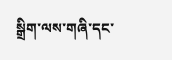སྒྲིག་ལས་གཞི་དང་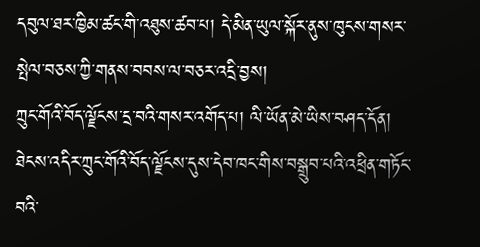དབུལ་ཐར་ཁྱིམ་ཚང་གི་འཐུས་ཚབ་པ། དེ་མིན་ཡུལ་སྐོར་ནུས་ཁུངས་གསར་སྤེལ་བཅས་ཀྱི་གནས་བབས་ལ་བཅར་འདྲི་བྱས།
ཀྲུང་གོའི་བོད་ལྗོངས་དྲ་བའི་གསར་འགོད་པ། ལི་ཡོན་མེ་ཡིས་བཤད་དོན། ཐེངས་འདིར་ཀྲུང་གོའི་བོད་ལྗོངས་དུས་དེབ་ཁང་གིས་བསྒྲུབ་པའི་འཕྲིན་གཏོང་བའི་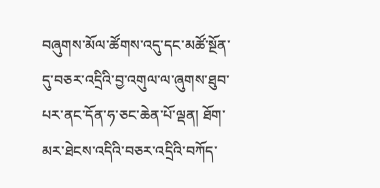བཞུགས་མོལ་ཚོགས་འདུ་དང་མཚོ་སྔོན་དུ་བཅར་འདྲིའི་བྱ་འགུལ་ལ་ཞུགས་ཐུབ་ པར་ནང་དོན་ཧ་ཅང་ཆེན་པོ་ལྡན། ཐོག་མར་ཐེངས་འདིའི་བཅར་འདྲིའི་བཀོད་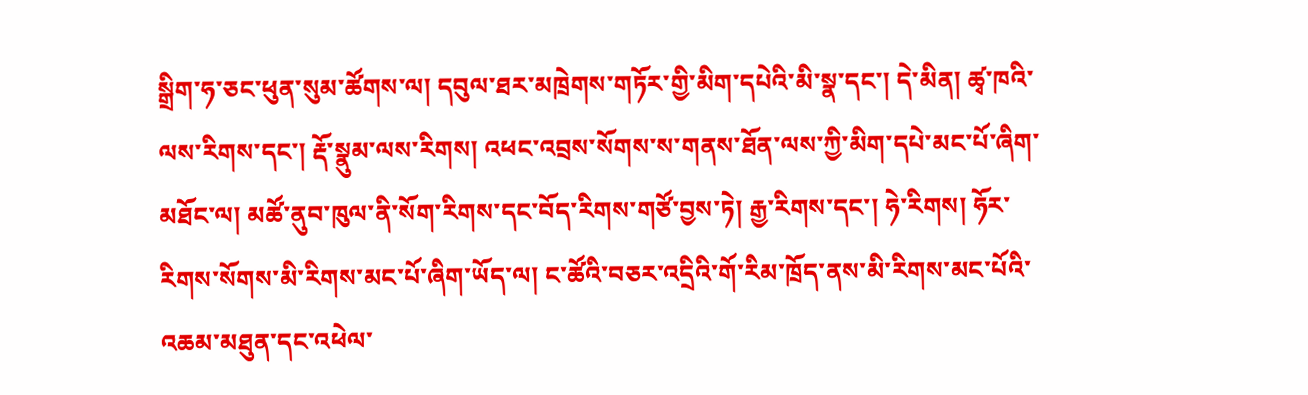སྒྲིག་ཧ་ཅང་ཕུན་སུམ་ཚོགས་ལ། དབུལ་ཐར་མཁྲེགས་གཏོར་གྱི་མིག་དཔེའི་མི་སྣ་དང་། དེ་མིན། ཚྭ་ཁའི་ལས་རིགས་དང་། རྡོ་སྣུམ་ལས་རིགས། འཕང་འབྲས་སོགས་ས་གནས་ཐོན་ལས་ཀྱི་མིག་དཔེ་མང་པོ་ཞིག་མཐོང་ལ། མཚོ་ནུབ་ཁུལ་ནི་སོག་རིགས་དང་བོད་རིགས་གཙོ་བྱས་ཏེ། རྒྱ་རིགས་དང་། ཧེ་རིགས། ཧོར་རིགས་སོགས་མི་རིགས་མང་པོ་ཞིག་ཡོད་ལ། ང་ཚོའི་བཅར་འདྲིའི་གོ་རིམ་ཁྲོད་ནས་མི་རིགས་མང་པོའི་འཆམ་མཐུན་དང་འཕེལ་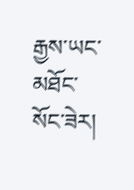རྒྱས་ཡང་མཐོང་སོང་ཟེར།